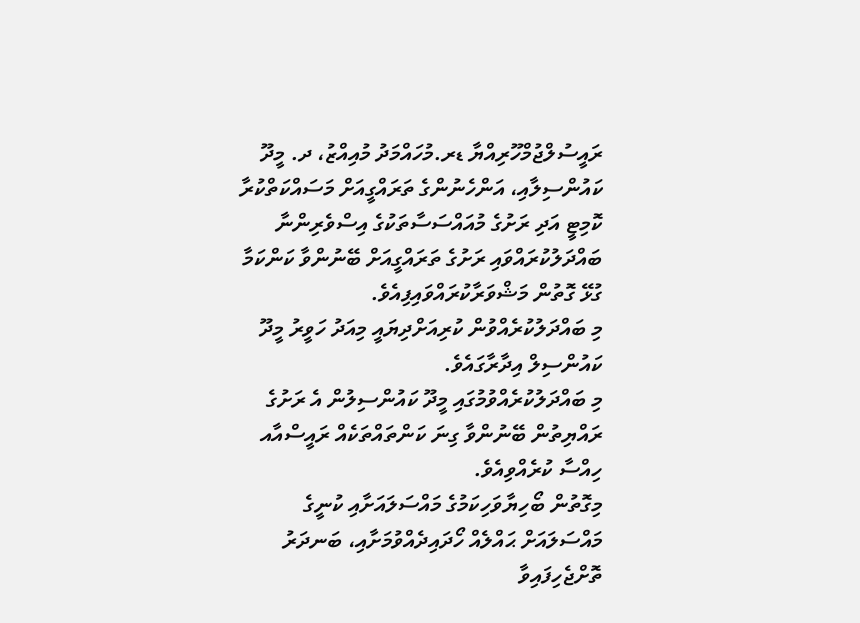ރައީސުލްޖުމްހޫރިއްޔާ ޑރ.މުހައްމަދު މުއިއްޒު، ދ. މީދޫ ކައުންސިލާއި، އަންހެނުންގެ ތަރައްގީއަށް މަސައްކަތްކުރާ ކޮމިޓީ އަދި ރަށުގެ މުއައްސަސާތަކުގެ އިސްވެރިންނާ ބައްދަލުކުރައްވައި ރަށުގެ ތަރައްގީއަށް ބޭނުންވާ ކަންކަމާ ގުޅޭ ގޮތުން މަޝްވަރާކުރައްވައިފިއެވެ.
މި ބައްދަލުކުރެއްވުން ކުރިއަށްދިޔައީ މިއަދު ހަވީރު މީދޫ ކައުންސިލް އިދާރާގައެވެ.
މި ބައްދަލުކުރެއްވުމުގައި މީދޫ ކައުންސިލުން އެ ރަށުގެ ރައްޔިތުން ބޭނުންވާ ގިނަ ކަންތައްތަކެއް ރައީސްއާއ ހިއްސާ ކުރެއްވިއެވެ.
މިގޮތުން ބޯހިޔާވަހިކަމުގެ މައްސަލައަށާއި ކުނީގެ މައްސަލައަށް ޙައްލެއް ހޯދައިދެއްވުމަށާއި، ބަނދަރު ތޮށްޖެހިފައިވާ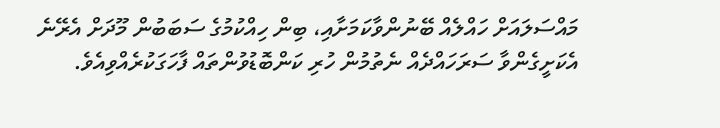މައްސަލައަށް ހައްލެއް ބޭނުންވާކަމަށާއި، ބިން ހިއްކުމުގެ ސަބަބުން މޫދަށް އެރޭނެ އެކަށީގެންވާ ސަރަހައްދެއް ނެތުމުން ހުރި ކަންބޮޑުވުންތައް ފާހަގަކުރެއްވިއެވެ.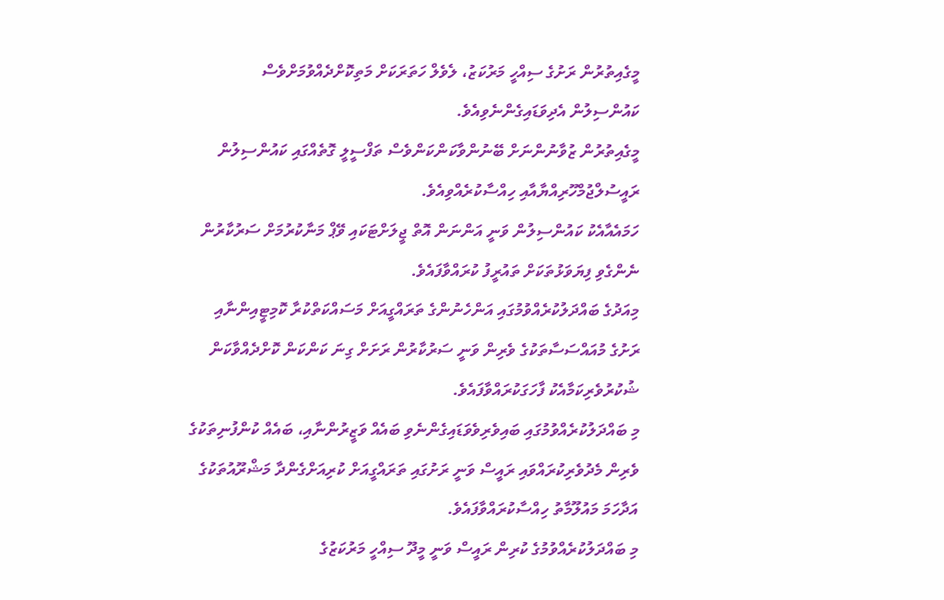މީގެއިތުރުން ރަށުގެ ސިއްހީ މަރުކަޒު، ލެވެލް ހަތަރަކަށް މަތިކޮށްދެއްވުމަށްވެސް ކައުންސިލުން އެދިވަޑައިގެންނެވިއެވެ.
މީގެއިތުރުން ޒުވާނުންނަށް ބޭނުންވާކަންކަންވެސް ތަފްސީލީ ގޮތެއްގައި ކައުންސިލުން ރައީސުލްޖުމްހޫރިއްޔާއާއި ހިއްސާކުރެއްވިއެވެ.
ހަމައެއާއެކު ކައުންސިލުން ވަނީ އަންނަން އޮތް ޖީލަށްޓަކައި ވޭޕް މަނާކުރުމަށް ސަރުކާރުން ނެންގެވި ފިޔަވަޅުތަކަށް ތައުރީފު ކުރައްވާފައެވެ.
މިއަދުގެ ބައްދަލުކުރެއްވުމުގައި އަންހެނުންގެ ތަރައްގީއަށް މަސައްކަތްކުރާ ކޮމިޓީއިންނާއި ރަށުގެ މުއައްސަސާތަކުގެ ވެރިން ވަނީ ސަރުކާރުން ރަށަށް ގިނަ ކަންކަން ކޮށްދެއްވާކަން ޝުކުރުވެރިކަމާއެކު ފާހަގަކުރައްވާފައެވެ.
މި ބައްދަލުކުރެއްވުމުގައި ބައިވެރިވެވަޑައިގެންނެވި ބައެއް ވަޒީރުންނާއި، ބައެއް ކުންފުނިތަކުގެ ވެރިން މެދުވެރިކުރައްވައި ރައީސް ވަނީ ރަށުގައި ތަރައްގީއަށް ކުރިއަށްގެންދާ މަޝްރޫއުތަކުގެ އަދާހަމަ މައުލޫމާތު ހިއްސާކުރައްވާފައެވެ.
މި ބައްދަލުކުރެއްވުމުގެ ކުރިން ރައީސް ވަނީ މީދޫ ސިއްހީ މަރުކަޒުގެ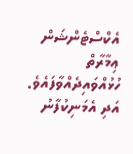އެކްސްޓެންޝަން ޢިމާރާތް ހުޅުއްވައިދެއްވާފައެވެ.
އަދި އެމަނިކުފާނު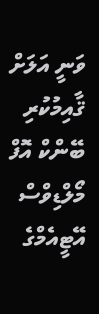ވަނީ އަލަށް ޤާއިމުކުރި ބޭންކް އޮފް މޯލްޑިވްސް އޭޓީއެމްގެ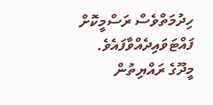ހިދުމަތްވެސް ރަސްމީކޮށް ފައްޓަވައިދެއްވާފައެވެ.
މީދޫގެ ރައްޔިތުން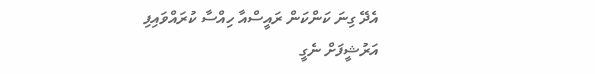އެދޭ ގިނަ ކަންކަން ރައީސްއާ ހިއްސާ ކުރައްވައިފި
އަރުޝީފަށް ނެގީ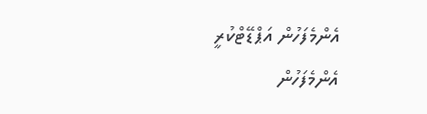އެންމެފަހުން އަޕްޑޭޓްކުރީ
އެންމެފަހުން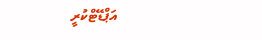އަޕްޑޭޓްކުރީ